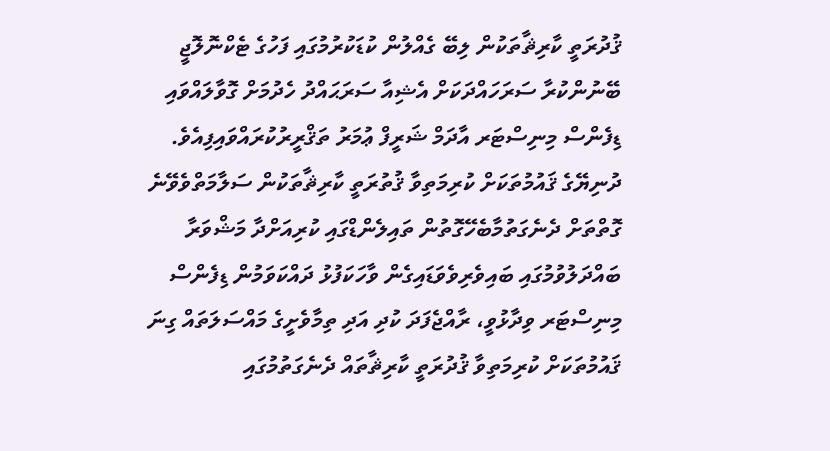ޤުދުރަތީ ކާރިޘާތަކުން ލިބޭ ގެއްލުން ކުޑަކުރުމުގައި ފަހުގެ ޓެކްނޮލޮޖީ ބޭނުންކުރާ ސަރަހައްދަކަށް އެޝިއާ ސަރަޙައްދު ހެދުމަށް ގޮވާލައްވައި ޑިފެންސް މިނިސްޓަރ އާދަމް ޝަރީފް ޢުމަރު ތަޤްރީރުކުރައްވައިފިއެވެ.
ދުނިޔޭގެ ޤައުމުތަކަށް ކުރިމަތިވާ ޤުތުރަތީ ކާރިޘާތަކުން ސަލާމަތްވެވޭނެ ގޮތްތަށް ދެނެގަތުމާބެހޭގޮތުން ތައިލެންޑްގައި ކުރިއަށްދާ މަޝްވަރާ ބައްދަލުވުމުގައި ބައިވެރިވެވަޑައިގެން ވާހަކަފުޅު ދައްކަވަމުން ޑިފެންސް މިނިސްޓަރ ވިދާޅުވީ، ރާއްޖެފަދަ ކުދި އަދި ތިމާވެށީގެ މައްސަލަތައް ގިނަ ޤައުމުތަކަށް ކުރިމަތިވާ ޤުދުރަތީ ކާރިޘާތައް ދެނެގަތުމުގައި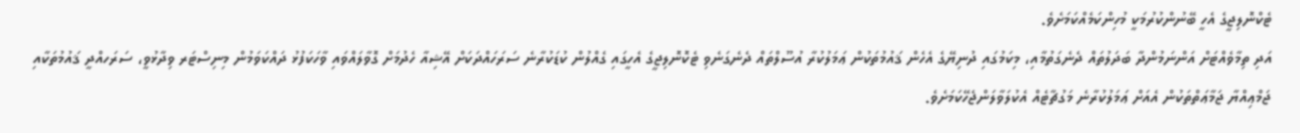ޓެކްނޮލިޖީގެ އެހީ ބޭނުންކުރުމަކީ މުހިންކަމެއްކަމަށެވެ.
އަދި ތިމާވެއްޓަށް އަންނަމުންދާ ބަދަލުތައް ދެނެގަތުމާއި، މިކަމުގައި ދުނިޔޭގެ އެހެން ޤައުމުތަކުން ޢަމަލުކުރާ އުސޫލްތައް ދެނެގަނެވި ޓެކޮނޮލިޖީގެ އެހީގައި ގެއްލުން ކުޑަކުރާނެ ސަރަހައްދަކަށް އޭޝިއާ ހެދުމަށް ގޮވާލައްވައި ވާހަކަފުޅު ދައްކަވަމުން މިނިސްޓަރ ވިދާޅުވީ، ސަރަހއްދީ ޤައުމުތަކާއި ޖަމްޢިއްޔާ ޖަމާޢަތްތަކުން އެއަށް ޢަމަލުކުރާނެ މަގުޗާޓެއް އެކުލަވާލަންޖެހޭކަމަށެވެ.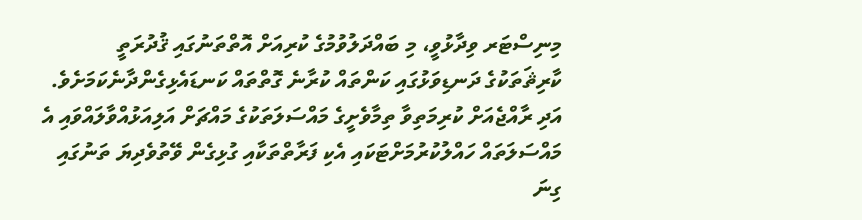މިނިސްޓަރ ވިދާޅުވީ، މި ބައްދަލުވުމުގެ ކުރިއަށް އޮތްތަނުގައި ޤުދުރަތީ ކާރިޘަތަކުގެ ދަނޑިވަޅުގައި ކަންތައް ކުރާނެ ގޮތްތައް ކަނޑައެޅިގެންދާނެކަމަށެވެ. އަދި ރާއްޖެއަށް ކުރިމަތިވާ ތިމާވެށީގެ މައްސަލަތަކުގެ މައްޗަށް އަލިއަޅުއްވާލައްވައި އެ މައްސަލަތައް ހައްލުކުރުމަށްޓަކައި އެކި ފަރާތްތަކާއި ގުޅިގެން ވޭތުވެދިޔަ ތަނުގައި ގިނަ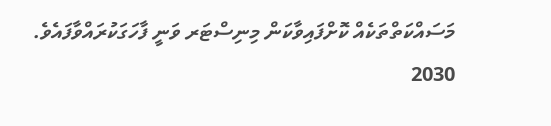މަސައްކަތްތަކެއް ކޮށްފައިވާކަން މިނިސްޓަރ ވަނީ ފާހަގަކުރައްވާފައެވެ.
2030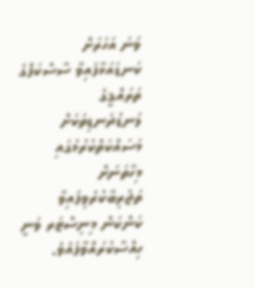ވަނަ އަހަރަށް ކަނޑައަޅާފައިވާ ސާސްކަފްގެ ތަރައްޤީގެ ލަނޑުދަނޑިތަކަށް މަސައްކަތްކުރުމުގައި މިހާތަނަށް ތަޖުރިބާކުރެވިފައިވާ ކަންކަން މިނިސްޓަރ ވަނީ ހިއްސާކުރައްވާފައެވެ.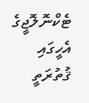ޓެކްނޮލޮޖީގެ އެހީގައި ޤުތުރަތީ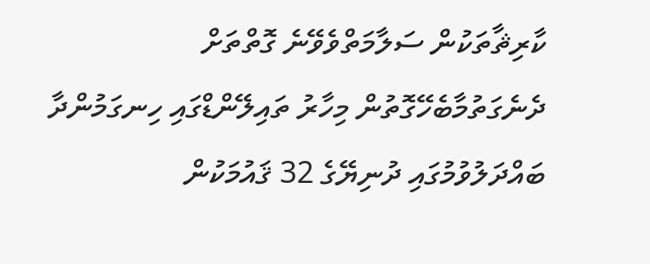ކާރިޘާތަކުން ސަލާމަތްވެވޭނެ ގޮތްތަށް ދެނެގަތުމާބެހޭގޮތުން މިހާރު ތައިލޭންޑްގައި ހިނގަމުންދާ ބައްދަލުވުމުގައި ދުނިޔޭގެ 32 ޤައުމަކުން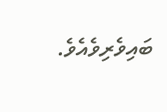ބައިވެރިވެއެވެ.